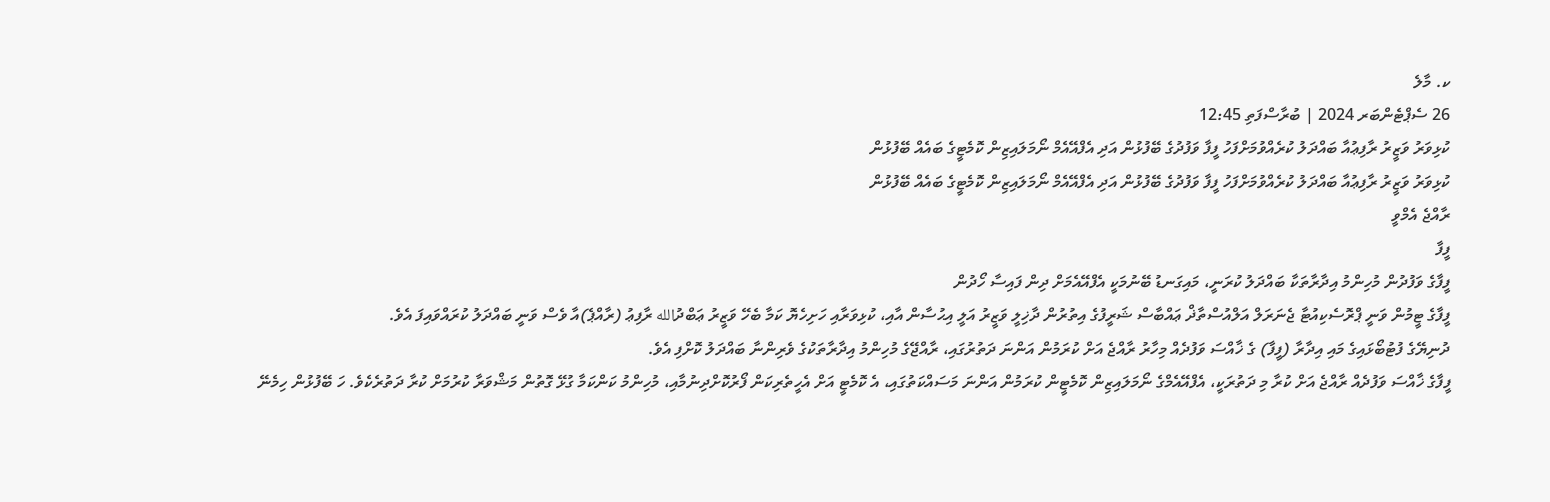ކ. މާލެ
26 ސެޕްޓެންބަރ 2024 | ބުރާސްފަތި 12:45
ކުޅިވަރު ވަޒީރު ރާފިޢުއާ ބައްދަލު ކުރެއްވުމަށްފަހު ފީފާ ވަފުދުގެ ބޭފުޅުން އަދި އެފްއޭއެމް ނޯމަލައިޒިން ކޮމެޓީގެ ބައެއް ބޭފުޅުން
ކުޅިވަރު ވަޒީރު ރާފިޢުއާ ބައްދަލު ކުރެއްވުމަށްފަހު ފީފާ ވަފުދުގެ ބޭފުޅުން އަދި އެފްއޭއެމް ނޯމަލައިޒިން ކޮމެޓީގެ ބައެއް ބޭފުޅުން
ރާއްޖެ އެމްވީ
ފީފާ
ފީފާގެ ވަފުދުން މުހިންމު އިދާރާތަކާ ބައްދަލު ކުރަނީ، މައިގަނޑު ބޭނުމަކީ އެފްއޭއެމަށް ދިން ފައިސާ ހޯދުން
ފީފާގެ ޓީމުން ވަނީ ޕްރޮސެކިއުޓާ ޖެނަރަލް އަލްއުސްތާޛް ޢައްބާސް ޝަރީފުގެ އިތުރުން ދާޚިލީ ވަޒީރު އަލީ އިޙުސާން އާއި، ކުޅިވަރާއި ހަށިހެޔޮ ކަމާ ބެހޭ ވަޒީރު ޢަބްދުالله ރާފިޢު (ރާއްޕެ)އާ ވެސް ވަނީ ބައްދަލު ކުރައްވައިފަ އެވެ.
ދުނިޔޭގެ ފުޓުބޯޅައިގެ މައި އިދާރާ (ފީފާ) ގެ ޚާއްސަ ވަފުދެއް މިހާރު ރާއްޖެ އަށް ކުރަމުން އަންނަ ދަތުރުގައި، ރާއްޖޭގެ މުހިންމު އިދާރާތަކުގެ ވެރިންނާ ބައްދަލު ކޮށްފި އެވެ.
ފީފާގެ ޚާއްސަ ވަފުދެއް ރާއްޖެ އަށް ކުރާ މި ދަތުރަކީ، އެފްއޭއެމްގެ ނޯމަލައިޒިން ކޮމެޓީން ކުރަމުން އަންނަ މަސައްކަތުގައި، އެ ކޮމެޓީ އަށް އެހީތެރިކަން ފޯރުކޮށްދިނުމާއި، މުހިންމު ކަންކަމާ ގުޅޭ ގޮތުން މަޝްވަރާ ކުރުމަށް ކުރާ ދަތުރެކެވެ. ހަ ބޭފުޅުން ހިމެނޭ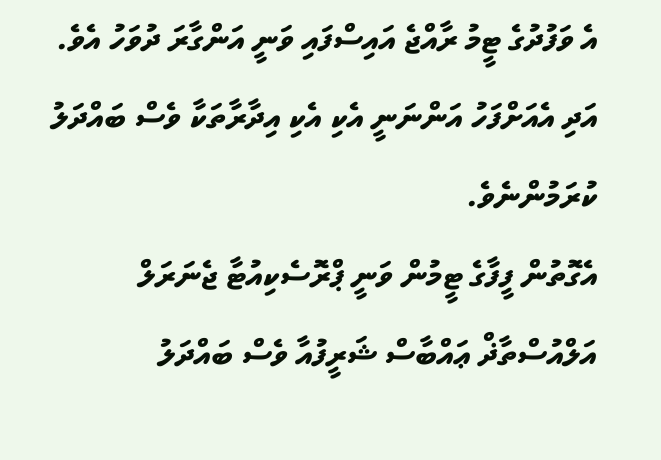އެ ވަފުދުގެ ޓީމު ރާއްޖެ އައިސްފައި ވަނީ އަންގާރަ ދުވަހު އެވެ. އަދި އެއަށްފަހު އަންނަނީ އެކި އެކި އިދާރާތަކާ ވެސް ބައްދަލު ކުރަމުންނެވެ.
އެގޮތުން ފީފާގެ ޓީމުން ވަނީ ޕްރޮސެކިއުޓާ ޖެނަރަލް އަލްއުސްތާޛް ޢައްބާސް ޝަރީފުއާ ވެސް ބައްދަލު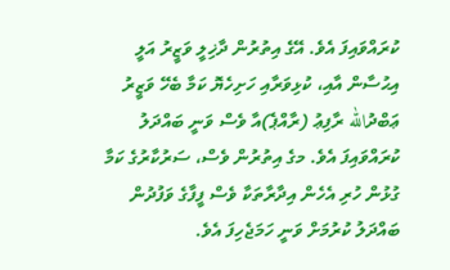ކުރައްވައިފަ އެވެ. އޭގެ އިތުރުން ދާޚިލީ ވަޒީރު އަލީ އިޙުސާން އާއި، ކުޅިވަރާއި ހަށިހެޔޮ ކަމާ ބެހޭ ވަޒީރު ޢަބްދުالله ރާފިޢު (ރާއްޕެ)އާ ވެސް ވަނީ ބައްދަލު ކުރައްވައިފަ އެވެ. މގެ އިތުރުން ވެސް، ސަރުކާރުގެ ކަމާ ގުޅުން ހުރި އެހެން އިދާރާތަކާ ވެސް ފީފާގެ ވަފުދުން ބައްދަލު ކުރުމަށް ވަނީ ހަމަޖެހިފަ އެވެ.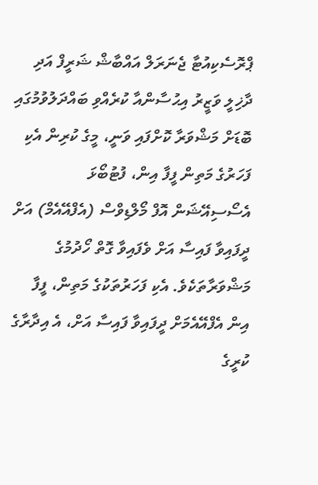ޕްރޮސެކިއުޓާ ޖެނަރަލް އައްބާޝް ޝަރީފް އަދި ދާޚިލީ ވަޒީރު އިޙުސާންއާ ކުރެއްވި ބައްދަލުވުމުގައި ބޮޑަށް މަޝްވަރާ ކޮށްފައި ވަނީ، މީގެ ކުރިން އެކި ފަހަރުގެ މަތިން ފީފާ އިން، ފުޓުބޯޅަ އެސޯސިއޭޝަން އޮފް މޯލްޑިވްސް (އެފްއޭއެމް) އަށް ދީފައިވާ ފައިސާ އަށް ވެފައިވާ ގޮތް ހޯދުމުގެ މަޝްވަރާތަކެވެ. އެކި ފަހަރުތަކުގެ މަތިން، ފީފާ އިން އެފްއޭއެމަށް ދީފައިވާ ފައިސާ އަށް، އެ އިދާރާގެ ކުރީގެ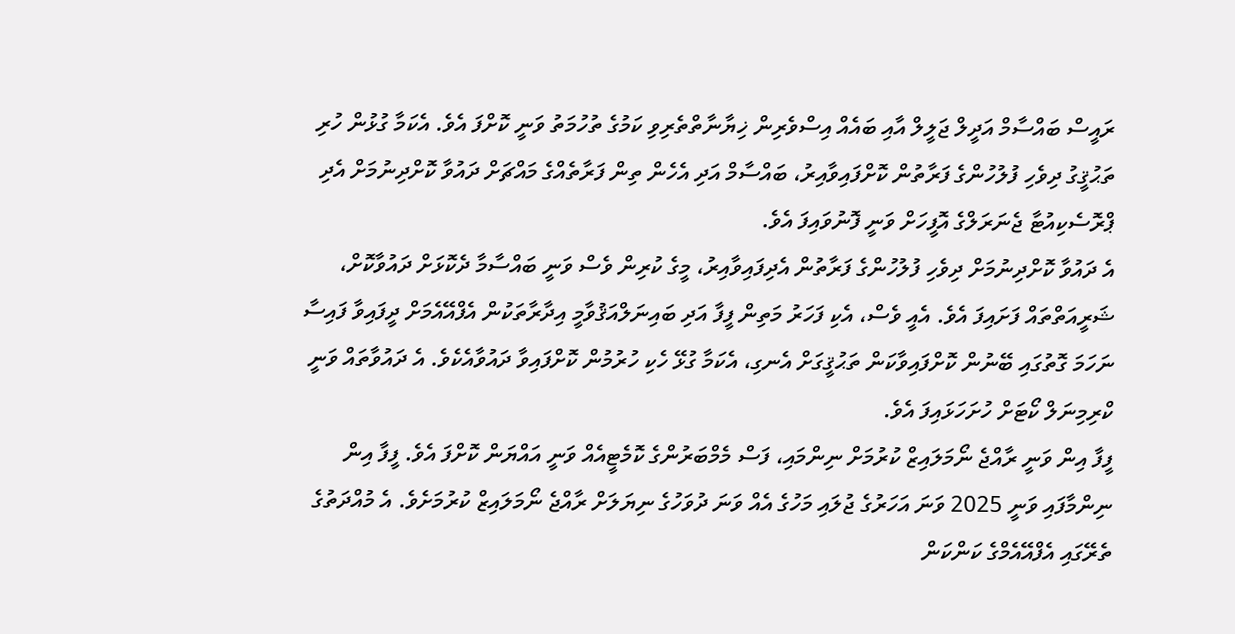ރައީސް ބައްސާމް އަދީލް ޖަލީލް އާއި ބައެއް އިސްވެރިން ޚިޔާނާތްތެރިވި ކަމުގެ ތުހުމަތު ވަނީ ކޮށްފަ އެވެ. އެކަމާ ގުޅުން ހުރި ތަޙުޤީގު ދިވެހި ފުލުހުންގެ ފަރާތުން ކޮށްފައިވާއިރު، ބައްސާމް އަދި އެހެން ތިން ފަރާތެއްގެ މައްޗަށް ދައުވާ ކޮށްދިނުމަށް އެދި ޕްރޮސެކިއުޓާ ޖެނަރަލްގެ އޮފީހަށް ވަނީ ފޮނުވައިފަ އެވެ.
އެ ދައުވާ ކޮށްދިނުމަށް ދިވެހި ފުލުހުންގެ ފަރާތުން އެދިފައިވާއިރު، މީގެ ކުރިން ވެސް ވަނީ ބައްސާމާ ދެކޮޅަށް ދައުވާކޮށް، ޝަރީއަތްތައް ފަށައިފަ އެވެ. އެއީ ވެސް، އެކި ފަހަރު މަތިން ފީފާ އަދި ބައިނަލްއަޤުވާމީ އިދާރާތަކުން އެފްއޭއެމަށް ދީފައިވާ ފައިސާ ނަހަމަ ގޮތުގައި ބޭނުން ކޮށްފައިވާކަން ތަޙުޤީގަށް އެނގި، އެކަމާ ގުޅޭ ހެކި ހުރުމުން ކޮށްފައިވާ ދައުވާއެކެވެ. އެ ދައުވާތައް ވަނީ ކްރިމިނަލް ކޯޓަށް ހުށަހަޅައިފަ އެވެ.
ފީފާ އިން ވަނީ ރާއްޖެ ނޯމަލައިޒް ކުރުމަށް ނިންމައި، ފަސް މެމްބަރުންގެ ކޮމެޓީއެއް ވަނީ އައްޔަން ކޮށްފަ އެވެ. ފީފާ އިން ނިންމާފައި ވަނީ 2025 ވަނަ އަހަރުގެ ޖުލައި މަހުގެ އެއް ވަނަ ދުވަހުގެ ނިޔަލަށް ރާއްޖެ ނޯމަލައިޒް ކުރުމަށެވެ. އެ މުއްދަތުގެ ތެރޭގައި އެފްއޭއެމްގެ ކަންކަން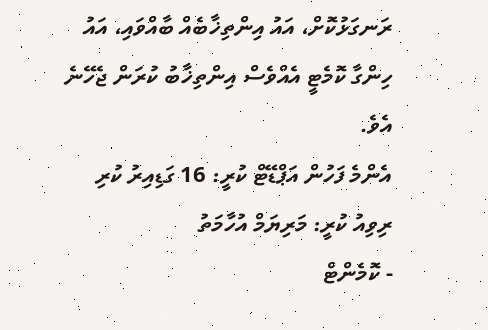ރަނގަޅުކޮށް، އައު އިންތިޚާބެއް ބާއްވައި، އައު ހިންގާ ކޮމެޓީ އެއްވެސް އިންތިޚާބު ކުރަން ޖެހޭނެ އެވެ.
އެންމެ ފަހުން އަޕްޑޭޓް ކުރީ: 16 ގަޑިއިރު ކުރި
ރިވިއު ކުރީ: މަރިޔަމް އުހާމަތު
- ކޮމެންޓް